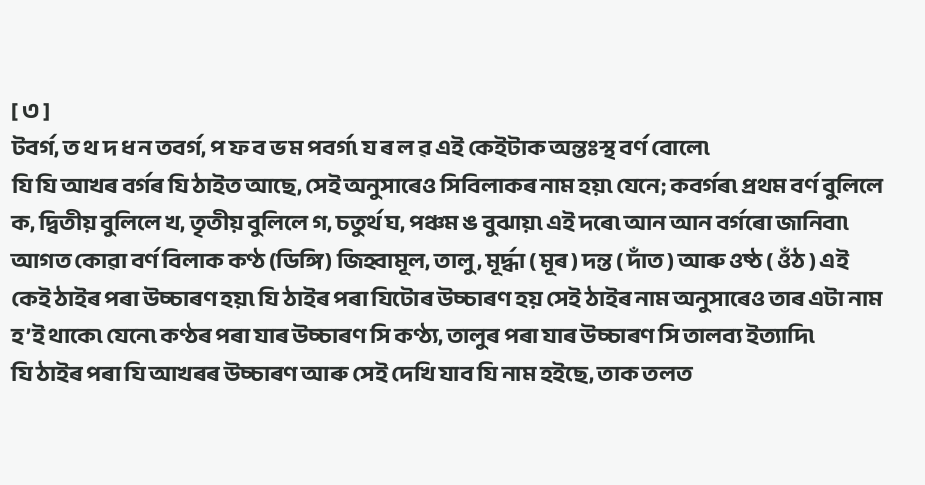[ ৩ ]
টবৰ্গ, ত থ দ ধ ন তবৰ্গ, প ফ ব ভ ম পবৰ্গ৷ য ৰ ল ৱ এই কেইটাক অন্তঃস্থ বৰ্ণ বোলে৷
যি যি আখৰ বৰ্গৰ যি ঠাইত আছে, সেই অনুসাৰেও সিবিলাকৰ নাম হয়৷ যেনে; কবৰ্গৰ৷ প্ৰথম বৰ্ণ বুলিলে ক, দ্বিতীয় বুলিলে খ, তৃতীয় বুলিলে গ, চতুৰ্থ ঘ, পঞ্চম ঙ বুঝায়৷ এই দৰে৷ আন আন বৰ্গৰো জানিবা৷
আগত কোৱা বৰ্ণ বিলাক কণ্ঠ (ডিঙ্গি) জিহ্বামূল, তালু, মূৰ্দ্ধা ( মূৰ ) দন্ত ( দাঁত ) আৰু ওষ্ঠ ( ওঁঠ ) এই কেই ঠাইৰ পৰা উচ্চাৰণ হয়৷ যি ঠাইৰ পৰা যিটোৰ উচ্চাৰণ হয় সেই ঠাইৰ নাম অনুসাৰেও তাৰ এটা নাম হ’ই থাকে৷ যেনে৷ কণ্ঠৰ পৰা যাৰ উচ্চাৰণ সি কণ্ঠ্য, তালুৰ পৰা যাৰ উচ্চাৰণ সি তালব্য ইত্যাদি৷
যি ঠাইৰ পৰা যি আখৰৰ উচ্চাৰণ আৰু সেই দেখি যাব যি নাম হইছে, তাক তলত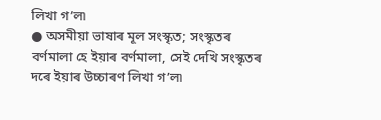লিখা গ’ল৷
● অসমীয়া ভাষাৰ মূল সংস্কৃত; সংস্কৃতৰ বৰ্ণমালা হে ইয়াৰ বৰ্ণমালা, সেই দেখি সংস্কৃতৰ দৰে ইয়াৰ উচ্চাৰণ লিখা গ’ল৷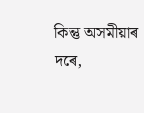কিন্তু অসমীয়াৰ দৰে,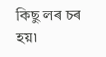কিছু লৰ চৰ হয়৷